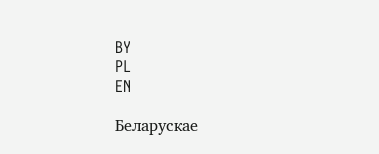BY
PL
EN

Беларускае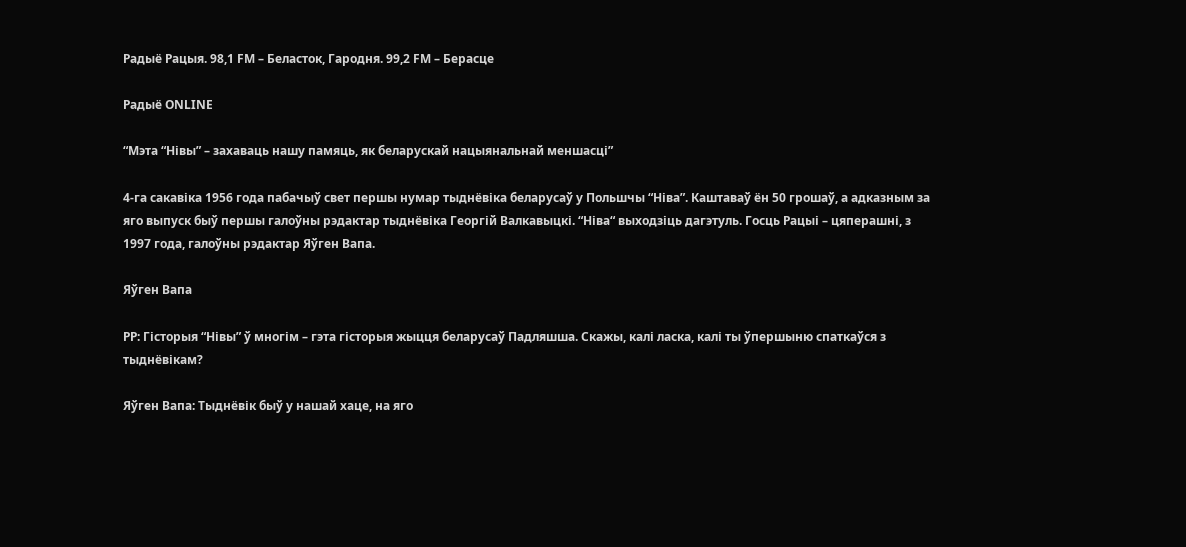Радыё Рацыя. 98,1 FM – Беласток, Гародня. 99,2 FM – Берасце

Радыё ONLINE

“Мэта “Нівы” – захаваць нашу памяць, як беларускай нацыянальнай меншасці”

4-га сакавіка 1956 года пабачыў свет першы нумар тыднёвіка беларусаў у Польшчы “Ніва”. Каштаваў ён 50 грошаў, а адказным за яго выпуск быў першы галоўны рэдактар тыднёвіка Георгій Валкавыцкі. “Ніва“ выходзіць дагэтуль. Госць Рацыі – цяперашні, з 1997 года, галоўны рэдактар Яўген Вапа.

Яўген Вапа

РР: Гісторыя “Нівы” ў многім – гэта гісторыя жыцця беларусаў Падляшша. Скажы, калі ласка, калі ты ўпершыню спаткаўся з тыднёвікам?

Яўген Вапа: Тыднёвік быў у нашай хаце, на яго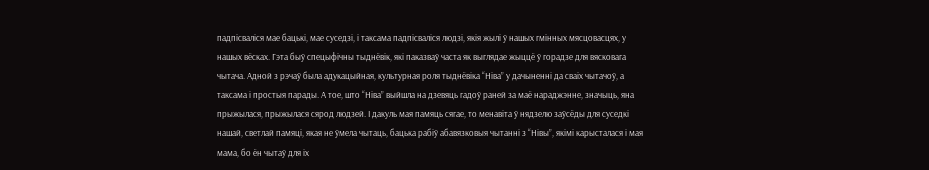падпісваліся мае бацькі, мае суседзі, і таксама падпісваліся людзі, якія жылі ў нашых гмінных мясцовасцях, у нашых вёсках. Гэта быў спецыфічны тыднёвік, які паказваў часта як выглядае жыццё ў горадзе для вясковага чытача. Адной з рэчаў была адукацыйная, культурная роля тыднёвіка “Ніва” у дачыненні да сваіх чытачоў, а таксама і простыя парады. А тое, што “Ніва” выйшла на дзевяць гадоў раней за маё нараджэнне, значыць, яна прыжылася, прыжылася сярод людзей. І дакуль мая памяць сягае, то менавіта ў нядзелю заўсёды для суседкі нашай, светлай памяці, якая не ўмела чытаць, бацька рабіў абавязковыя чытанні з “Нівы”, якімі карысталася і мая мама, бо ён чытаў для іх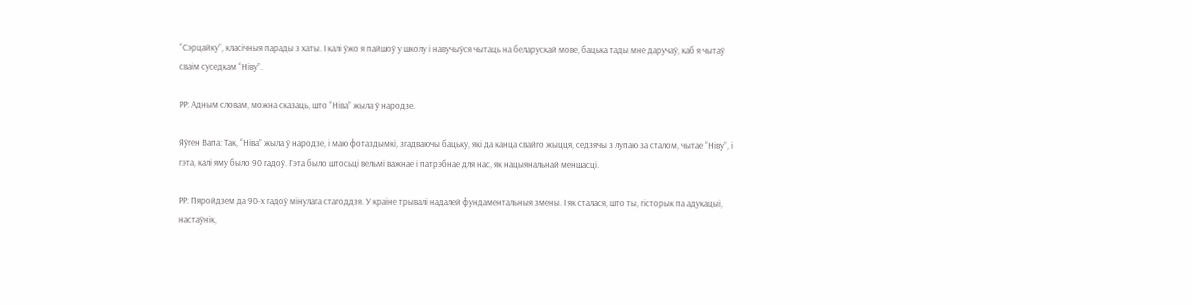“Сэрцайку”, класічныя парады з хаты. І калі ўжо я пайшоў у школу і навучыўся чытаць на беларускай мове, бацька тады мне даручаў, каб я чытаў сваім суседкам “Ніву”.

РР: Адным словам, можна сказаць, што “Ніва” жыла ў народзе.

Яўген Вапа: Так, “Ніва” жыла ў народзе, і маю фотаздымкі, згадваючы бацьку, які да канца свайго жыцця, седзячы з лупаю за сталом, чытае “Ніву”, і гэта, калі яму было 90 гадоў. Гэта было штосьці вельмі важнае і патрэбнае для нас, як нацыянальнай меншасці.

РР: Пяройдзем да 90-х гадоў мінулага стагоддзя. У краіне трывалі надалей фундаментальныя змены. І як сталася, што ты, гісторык па адукацыі, настаўнік,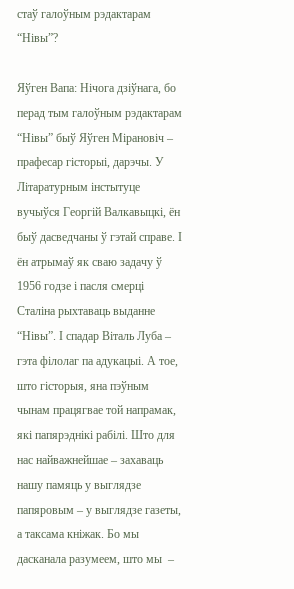стаў галоўным рэдактарам “Нівы”?

Яўген Вапа: Нічога дзіўнага, бо перад тым галоўным рэдактарам “Нівы” быў Яўген Мірановіч – прафесар гісторыі, дарэчы. У Літаратурным інстытуце вучыўся Георгій Валкавыцкі, ён быў дасведчаны ў гэтай справе. І ён атрымаў як сваю задачу ў 1956 годзе і пасля смерці Сталіна рыхтаваць выданне “Нівы”. І спадар Віталь Луба – гэта філолаг па адукацыі. А тое, што гісторыя, яна пэўным чынам працягвае той напрамак, які папярэднікі рабілі. Што для нас найважнейшае – захаваць нашу памяць у выглядзе папяровым – у выглядзе газеты, а таксама кніжак. Бо мы дасканала разумеем, што мы  –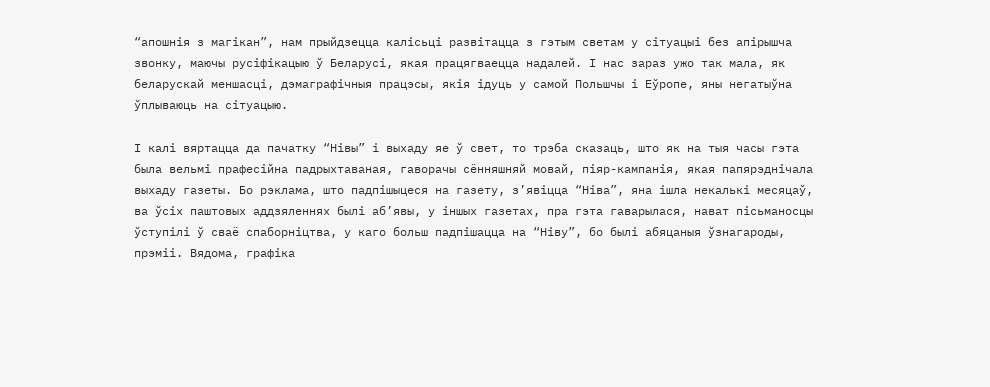“апошнія з магікан”, нам прыйдзецца калісьці развітацца з гэтым светам у сітуацыі без апірышча звонку, маючы русіфікацыю ў Беларусі, якая працягваецца надалей. І нас зараз ужо так мала, як беларускай меншасці, дэмаграфічныя працэсы, якія ідуць у самой Польшчы і Еўропе, яны негатыўна ўплываюць на сітуацыю.

І калі вяртацца да пачатку “Нівы” і выхаду яе ў свет, то трэба сказаць, што як на тыя часы гэта была вельмі прафесійна падрыхтаваная, гаворачы сённяшняй мовай, піяр-кампанія, якая папярэднічала выхаду газеты. Бо рэклама, што падпішыцеся на газету, з’явіцца “Ніва”, яна ішла некалькі месяцаў, ва ўсіх паштовых аддзяленнях былі аб’явы, у іншых газетах, пра гэта гаварылася, нават пісьманосцы ўступілі ў сваё спаборніцтва, у каго больш падпішацца на “Ніву”, бо былі абяцаныя ўзнагароды, прэміі. Вядома, графіка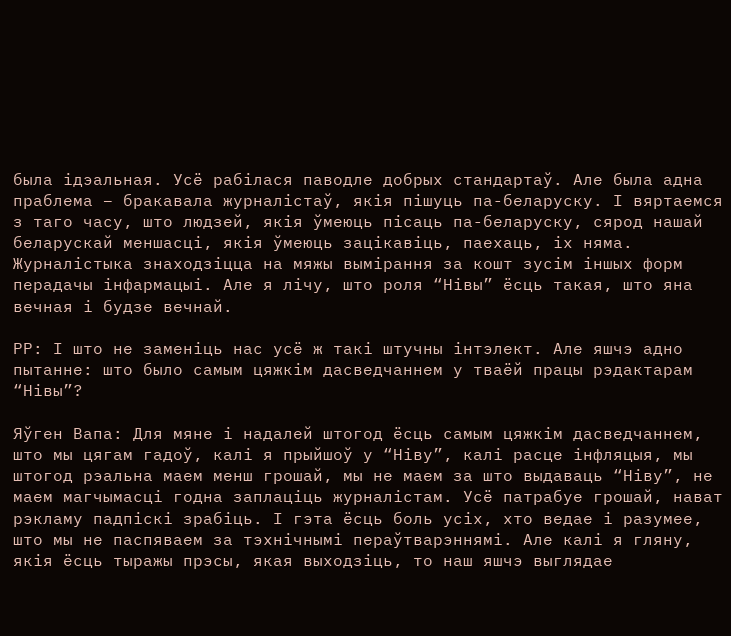была ідэальная. Усё рабілася паводле добрых стандартаў. Але была адна праблема – бракавала журналістаў, якія пішуць па-беларуску. І вяртаемся з таго часу, што людзей, якія ўмеюць пісаць па-беларуску, сярод нашай беларускай меншасці, якія ўмеюць зацікавіць, паехаць, іх няма. Журналістыка знаходзіцца на мяжы вымірання за кошт зусім іншых форм перадачы інфармацыі. Але я лічу, што роля “Нівы” ёсць такая, што яна вечная і будзе вечнай.

РР: І што не заменіць нас усё ж такі штучны інтэлект. Але яшчэ адно пытанне: што было самым цяжкім дасведчаннем у тваёй працы рэдактарам “Нівы”?

Яўген Вапа: Для мяне і надалей штогод ёсць самым цяжкім дасведчаннем, што мы цягам гадоў, калі я прыйшоў у “Ніву”, калі расце інфляцыя, мы штогод рэальна маем менш грошай, мы не маем за што выдаваць “Ніву”, не маем магчымасці годна заплаціць журналістам. Усё патрабуе грошай, нават рэкламу падпіскі зрабіць. І гэта ёсць боль усіх, хто ведае і разумее, што мы не паспяваем за тэхнічнымі пераўтварэннямі. Але калі я гляну, якія ёсць тыражы прэсы, якая выходзіць, то наш яшчэ выглядае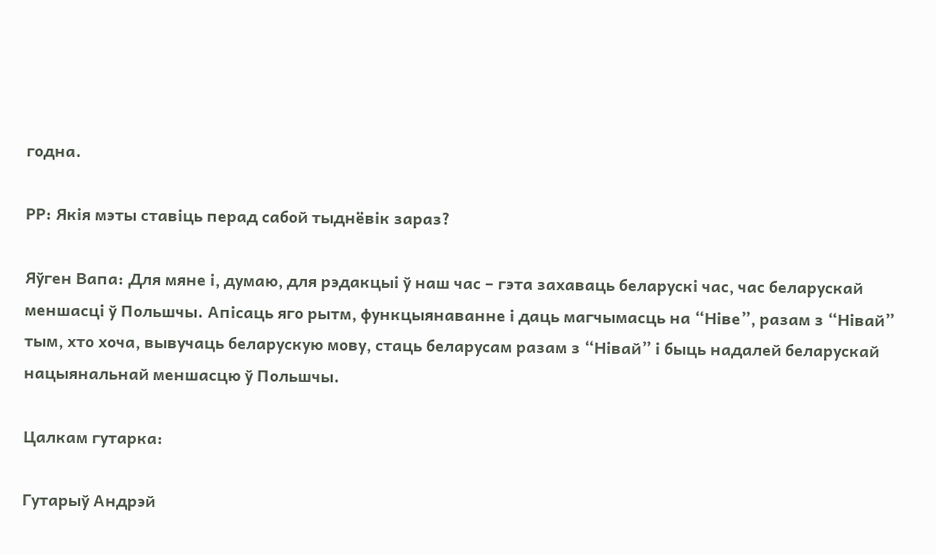годна.

РР: Якія мэты ставіць перад сабой тыднёвік зараз?

Яўген Вапа: Для мяне і, думаю, для рэдакцыі ў наш час – гэта захаваць беларускі час, час беларускай меншасці ў Польшчы. Апісаць яго рытм, функцыянаванне і даць магчымасць на “Ніве”, разам з “Нівай” тым, хто хоча, вывучаць беларускую мову, стаць беларусам разам з “Нівай” і быць надалей беларускай нацыянальнай меншасцю ў Польшчы.

Цалкам гутарка:

Гутарыў Андрэй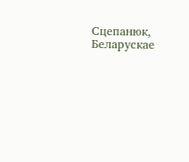Сцепанюк, Беларускае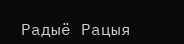Радыё Рацыя